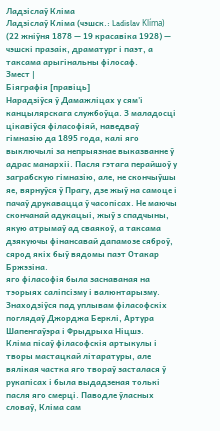Ладзіслаў Кліма
Ладзіслаў Кліма (чэшск.: Ladislav Klíma) (22 жніўня 1878 — 19 красавіка 1928) — чэшскі празаік, драматург і паэт, а таксама арыгінальны філосаф.
Змест |
Біяграфія [правіць]
Нарадзіўся ў Дамажліцах у сям'і канцылярскага службоўца. З маладосці цікавіўся філасофіяй, наведваў гімназію да 1895 года, калі яго выключылі за непрыязнае выказванне ў адрас манархіі. Пасля гэтага перайшоў у заграбскую гімназію, але, не скончыўшы яе, вярнуўся ў Прагу, дзе жыў на самоце і пачаў друкавацца ў часопісах. Не маючы скончанай адукацыі, жыў з спадчыны, якую атрымаў ад сваякоў, а таксама дзякуючы фінансавай дапамозе сяброў, сярод якіх быў вядомы паэт Отакар Бржэзіна.
яго філасофія была заснаваная на тэорыях саліпсізму і валюнтарызму. Знаходзіўся пад уплывам філасофскіх поглядаў Джорджа Берклі, Артура Шапенгаўэра і Фрыдрыха Ніцшэ.
Кліма пісаў філасофскія артыкулы і творы мастацкай літаратуры, але вялікая частка яго твораў засталася ў рукапісах і была выдадзеная толькі пасля яго смерці. Паводле ўласных словаў, Кліма сам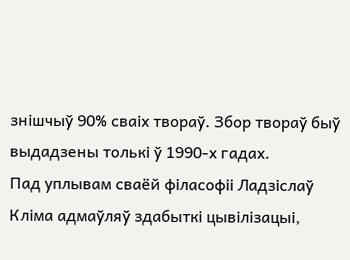знішчыў 90% сваіх твораў. Збор твораў быў выдадзены толькі ў 1990-х гадах.
Пад уплывам сваёй філасофіі Ладзіслаў Кліма адмаўляў здабыткі цывілізацыі,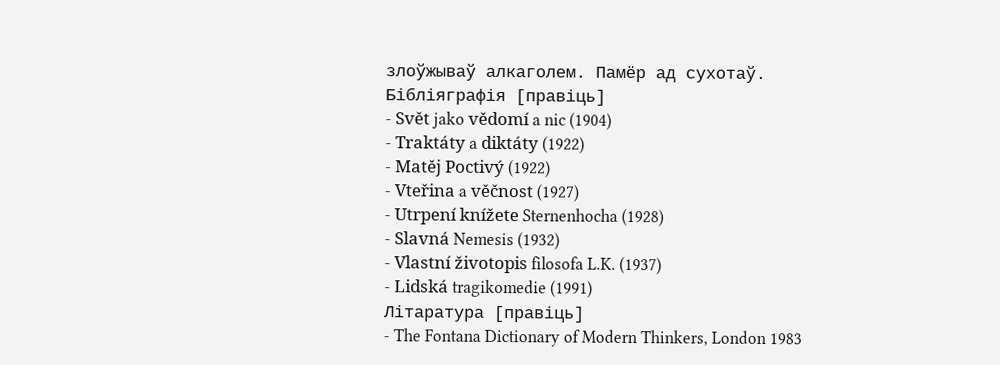злоўжываў алкаголем. Памёр ад сухотаў.
Бібліяграфія [правіць]
- Svět jako vědomí a nic (1904)
- Traktáty a diktáty (1922)
- Matěj Poctivý (1922)
- Vteřina a věčnost (1927)
- Utrpení knížete Sternenhocha (1928)
- Slavná Nemesis (1932)
- Vlastní životopis filosofa L.K. (1937)
- Lidská tragikomedie (1991)
Літаратура [правіць]
- The Fontana Dictionary of Modern Thinkers, London 1983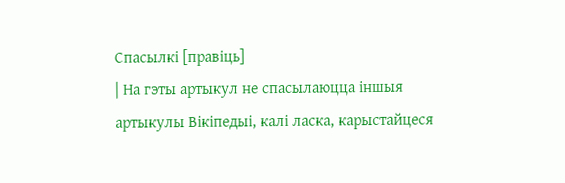Спасылкі [правіць]
| На гэты артыкул не спасылаюцца іншыя артыкулы Вікіпедыі, калі ласка, карыстайцеся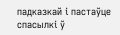падказкай і пастаўце спасылкі ў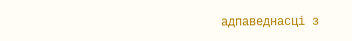адпаведнасці з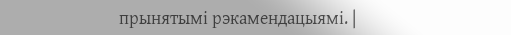прынятымі рэкамендацыямі. |